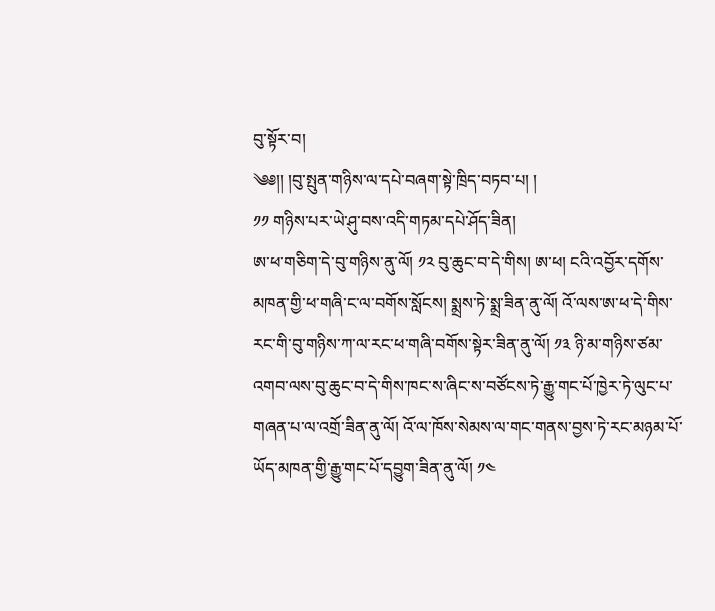བུ་སྟོར་བ།
༄༅།། །བུ་སྤུན་གཉིས་ལ་དཔེ་བཞག་སྟེ་ཁྲིད་བཏབ་པ། །
༡༡ གཉིས་པར་ཡེ་ཤུ་བས་འདི་གཏམ་དཔེ་ཤོད་ཟིན།
ཨ་ཕ་གཅིག་དེ་བུ་གཉིས་ནུ་ལོ། ༡༢ བུ་ཆུང་བ་དེ་གིས། ཨ་ཕ། ངའི་འབྱོར་དགོས་མཁན་གྱི་ཕ་གཞི་ང་ལ་བགོས་སློངས། སྨྲས་ཏེ་སྨྲ་ཟིན་ནུ་ལོ། འོ་ལས་ཨ་ཕ་དེ་གིས་རང་གི་བུ་གཉིས་ཀ་ལ་རང་ཕ་གཞི་བགོས་སྟེར་ཟིན་ནུ་ལོ། ༡༣ ཉི་མ་གཉིས་ཙམ་འགབ་ལས་བུ་ཆུང་བ་དེ་གིས་ཁང་ས་ཞིང་ས་བཙོངས་ཏེ་རྒྱུ་གང་པོ་ཁྱེར་ཏེ་ལུང་པ་གཞན་པ་ལ་འགྲོ་ཟིན་ནུ་ལོ། འོ་ལ་ཁོས་སེམས་ལ་གང་གནས་བྱས་ཏེ་རང་མཉམ་པོ་ཡོད་མཁན་གྱི་རྒྱུ་གང་པོ་དབྱུག་ཟིན་ནུ་ལོ། ༡༤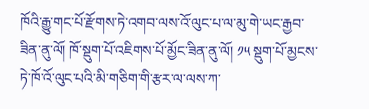ཁོའི་རྒྱུ་གང་པོ་རྫོགས་ཏེ་འགབ་ལས་འོ་ལུང་པ་ལ་མུ་གེ་ཡང་རྒྱབ་ཟིན་ནུ་ལོ། ཁོ་སྡུག་པོ་འཇིགས་པོ་མྱོང་ཟིན་ནུ་ལོ། ༡༥ སྡུག་པོ་མྱངས་ཏེ་ཁོ་འོ་ལུང་པའི་མི་གཅིག་གི་རྩར་ལ་ལས་ཀ་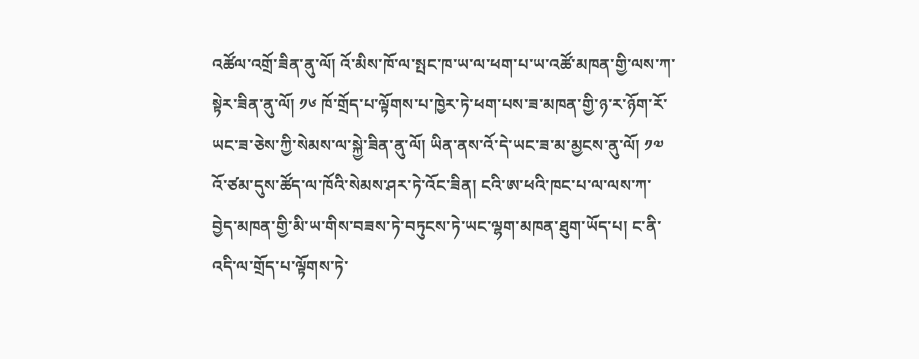འཚོལ་འགྲོ་ཟིན་ནུ་ལོ། འོ་མིས་ཁོ་ལ་སྤང་ཁ་ཡ་ལ་ཕག་པ་ཡ་འཚོ་མཁན་གྱི་ལས་ཀ་སྟེར་ཟིན་ནུ་ལོ། ༡༦ ཁོ་གྲོད་པ་ལྟོགས་པ་ཁྱེར་ཏེ་ཕག་པས་ཟ་མཁན་གྱི་ཉ་ར་ཉོག་རོ་ཡང་ཟ་ཅེས་ཀྱི་སེམས་ལ་སྐྱེ་ཟིན་ནུ་ལོ། ཡིན་ནས་འོ་དེ་ཡང་ཟ་མ་མྱངས་ནུ་ལོ། ༡༧ འོ་ཙམ་དུས་ཚོད་ལ་ཁོའི་སེམས་ཤར་ཏེ་འོང་ཟིན། ངའི་ཨ་ཕའི་ཁང་པ་ལ་ལས་ཀ་བྱེད་མཁན་གྱི་མི་ཡ་གིས་བཟས་ཏེ་བཏུངས་ཏེ་ཡང་ལྷག་མཁན་ཐུག་ཡོད་པ། ང་ནི་འདི་ལ་གྲོད་པ་ལྟོགས་ཏེ་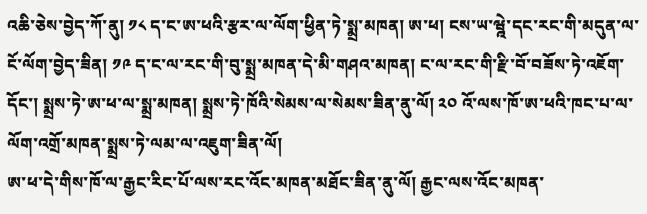འཆི་ཅེས་བྱེད་ཀོ་ནུ། ༡༨ ད་ང་ཨ་ཕའི་རྩར་ལ་ལོག་ཕྱིན་ཏེ་སྨྲ་མཁན། ཨ་ཕ། ངས་ཡ་ཝྰེ་དང་རང་གི་མདུན་ལ་ངོ་ལོག་བྱེད་ཟིན། ༡༩ ད་ང་ལ་རང་གི་བུ་སྨྲ་མཁན་དེ་མི་གཤའ་མཁན། ང་ལ་རང་གི་རྫི་བོ་བཟོས་ཏེ་འཇོག་དོང་། སྨྲས་ཏེ་ཨ་ཕ་ལ་སྨྲ་མཁན། སྨྲས་ཏེ་ཁོའི་སེམས་ལ་སེམས་ཟིན་ནུ་ལོ། ༢༠ འོ་ལས་ཁོ་ཨ་ཕའི་ཁང་པ་ལ་ལོག་འགྲོ་མཁན་སྨྲས་ཏེ་ལམ་ལ་འཇུག་ཟིན་ལོ།
ཨ་ཕ་དེ་གིས་ཁོ་ལ་རྒྱང་རིང་པོ་ལས་རང་འོང་མཁན་མཐོང་ཟིན་ནུ་ལོ། རྒྱང་ལས་འོང་མཁན་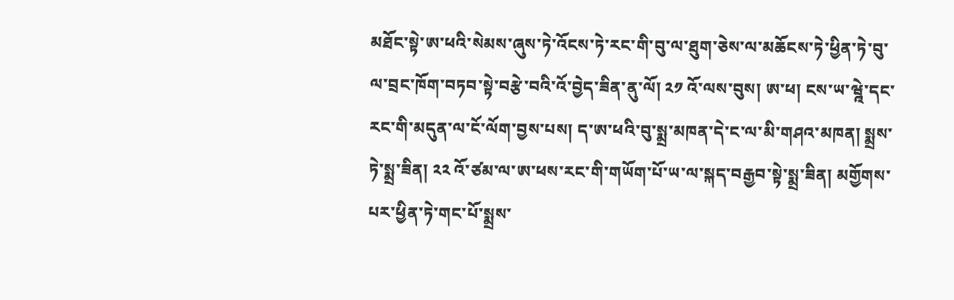མཐོང་སྟེ་ཨ་ཕའི་སེམས་ཞུས་ཏེ་འོངས་ཏེ་རང་གི་བུ་ལ་ཐུག་ཅེས་ལ་མཆོངས་ཏེ་ཕྱིན་ཏེ་བུ་ལ་བྲང་ཁོག་བཏབ་སྟེ་བརྩེ་བའི་འོ་བྱེད་ཟིན་ནུ་ལོ། ༢༡ འོ་ལས་བུས། ཨ་ཕ། ངས་ཡ་ཝྰེ་དང་རང་གི་མདུན་ལ་ངོ་ལོག་བྱས་པས། ད་ཨ་ཕའི་བུ་སྨྲ་མཁན་དེ་ང་ལ་མི་གཤའ་མཁན། སྨྲས་ཏེ་སྨྲ་ཟིན། ༢༢ འོ་ཙམ་ལ་ཨ་ཕས་རང་གི་གཡོག་པོ་ཡ་ལ་སྐད་བརྒྱབ་སྟེ་སྨྲ་ཟིན། མགྱོགས་པར་ཕྱིན་ཏེ་གང་པོ་སྨྲས་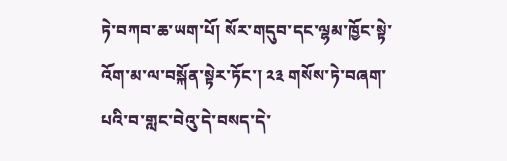ཏེ་བཀབ་ཆ་ཡག་པོ། སོར་གདུབ་དང་ལྷམ་ཁྱོང་སྟེ་འོག་མ་ལ་བསྐོན་སྟེར་ཏོང་། ༢༣ གསོས་ཏེ་བཞག་པའི་བ་གླང་བེའུ་དེ་བསད་དེ་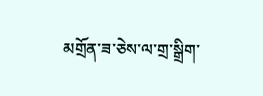མགྲོན་ཟ་ཅེས་ལ་གྲ་སྒྲིག་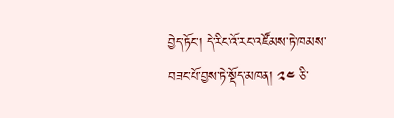བྱེད་ཏོང་། དེ་རིང་འོ་རང་འཛོམས་ཏེ་ཁམས་བཟང་པོ་བྱས་ཏེ་སྡོད་མཁན། ༢༤ ཅི་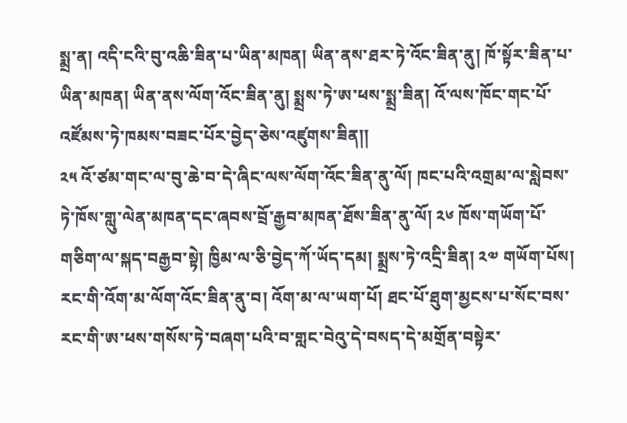སྨྲ་ན། འདི་ངའི་བུ་འཆི་ཟིན་པ་ཡིན་མཁན། ཡིན་ནས་ཐར་ཏེ་འོང་ཟིན་ནུ། ཁོ་སྟོར་ཟིན་པ་ཡིན་མཁན། ཡིན་ནས་ལོག་འོང་ཟིན་ནུ། སྨྲས་ཏེ་ཨ་ཕས་སྨྲ་ཟིན། འོ་ལས་ཁོང་གང་པོ་འཛོམས་ཏེ་ཁམས་བཟང་པོར་བྱེད་ཅེས་འཛུགས་ཟིན།།
༢༥ འོ་ཙམ་གང་ལ་བུ་ཆེ་བ་དེ་ཞིང་ལས་ལོག་འོང་ཟིན་ནུ་ལོ། ཁང་པའི་འགྲམ་ལ་སླེབས་ཏེ་ཁོས་གླུ་ལེན་མཁན་དང་ཞབས་བྲོ་རྒྱབ་མཁན་ཐོས་ཟིན་ནུ་ལོ། ༢༦ ཁོས་གཡོག་པོ་གཅིག་ལ་སྐད་བརྒྱབ་སྟེ། ཁྱིམ་ལ་ཅི་བྱེད་ཀོ་ཡོད་དམ། སྨྲས་ཏེ་འདྲི་ཟིན། ༢༧ གཡོག་པོས། རང་གི་འོག་མ་ལོག་འོང་ཟིན་ནུ་བ། འོག་མ་ལ་ཡག་པོ། ཐང་པོ་ཐུག་མྱངས་པ་སོང་བས་རང་གི་ཨ་ཕས་གསོས་ཏེ་བཞག་པའི་བ་གླང་བེའུ་དེ་བསད་དེ་མགྲོན་བསྟེར་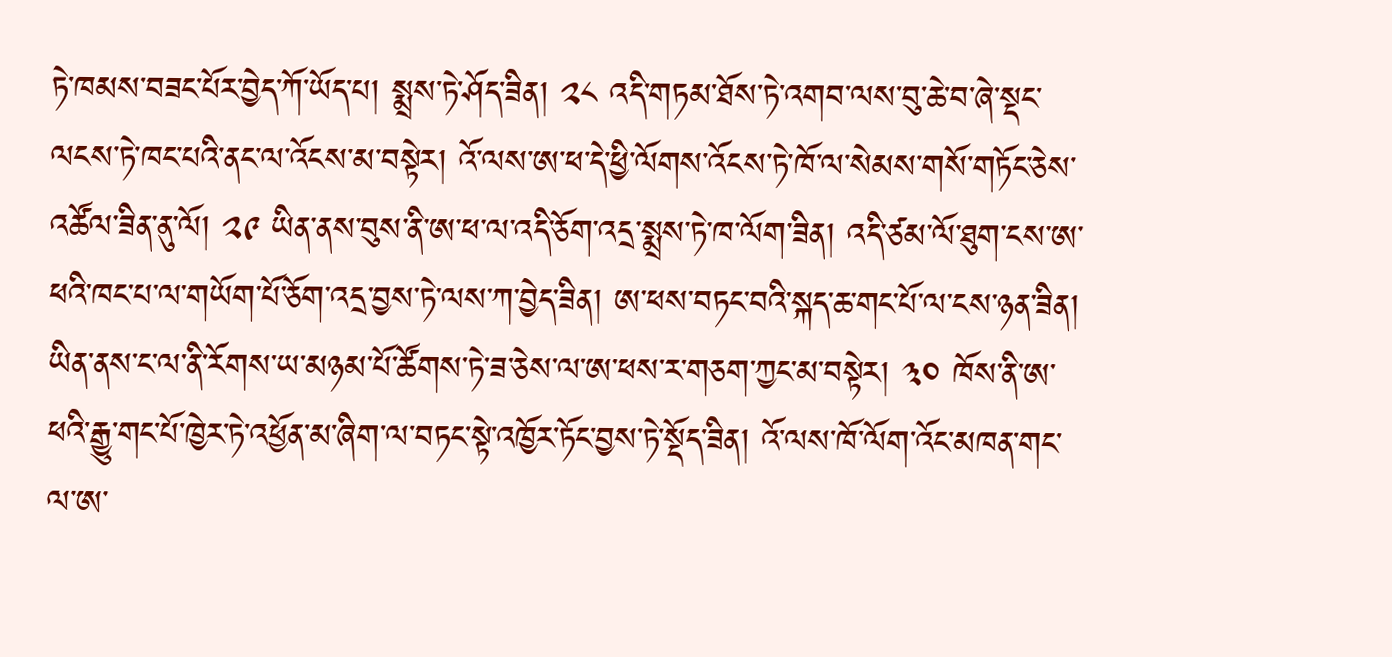ཏེ་ཁམས་བཟང་པོར་བྱེད་ཀོ་ཡོད་པ། སྨྲས་ཏེ་ཤོད་ཟིན། ༢༨ འདི་གཏམ་ཐོས་ཏེ་འགབ་ལས་བུ་ཆེ་བ་ཞེ་སྡང་ལངས་ཏེ་ཁང་པའི་ནང་ལ་འོངས་མ་བསྟེར། འོ་ལས་ཨ་ཕ་དེ་ཕྱི་ལོགས་འོངས་ཏེ་ཁོ་ལ་སེམས་གསོ་གཏོང་ཅེས་འཚོལ་ཟིན་ནུ་ལོ། ༢༩ ཡིན་ནས་བུས་ནི་ཨ་ཕ་ལ་འདི་ཅོག་འདྲ་སྨྲས་ཏེ་ཁ་ལོག་ཟིན། འདི་ཙམ་ལོ་ཐུག་ངས་ཨ་ཕའི་ཁང་པ་ལ་གཡོག་པོ་ཅོག་འདྲ་བྱས་ཏེ་ལས་ཀ་བྱེད་ཟིན། ཨ་ཕས་བཏང་བའི་སྐད་ཆ་གང་པོ་ལ་ངས་ཉན་ཟིན། ཡིན་ནས་ང་ལ་ནི་རོགས་ཡ་མཉམ་པོ་ཚོགས་ཏེ་ཟ་ཅེས་ལ་ཨ་ཕས་ར་གཅག་ཀྱང་མ་བསྟེར། ༣༠ ཁོས་ནི་ཨ་ཕའི་རྒྱུ་གང་པོ་ཁྱེར་ཏེ་འཕྱོན་མ་ཞིག་ལ་བཏང་སྟེ་འཁྱོར་ཏོང་བྱས་ཏེ་སྡོད་ཟིན། འོ་ལས་ཁོ་ལོག་འོང་མཁན་གང་ལ་ཨ་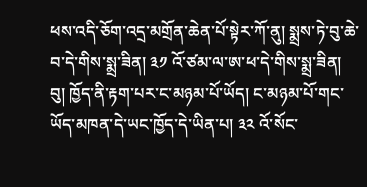ཕས་འདི་ཅོག་འདྲ་མགྲོན་ཆེན་པོ་སྟེར་ཀོ་ནུ། སྨྲས་ཏེ་བུ་ཆེ་བ་དེ་གིས་སྨྲ་ཟིན། ༣༡ འོ་ཙམ་ལ་ཨ་ཕ་དེ་གིས་སྨྲ་ཟིན། བུ། ཁྱོད་ནི་རྟག་པར་ང་མཉམ་པོ་ཡོད། ང་མཉམ་པོ་གང་ཡོད་མཁན་དེ་ཡང་ཁྱོད་དེ་ཡིན་པ། ༣༢ འོ་སོང་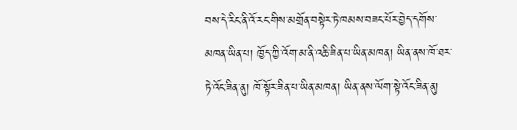བས་དེ་རིང་ནི་འོ་རང་གིས་མགྲོན་བསྟེར་ཏེ་ཁམས་བཟང་པོར་བྱེད་དགོས་མཁན་ཡིན་པ། ཁྱོད་ཀྱི་འོག་མ་ནི་འཆི་ཟིན་པ་ཡིན་མཁན། ཡིན་ནས་ཁོ་ཐར་ཏེ་འོང་ཟིན་ནུ། ཁོ་སྟོར་ཟིན་པ་ཡིན་མཁན། ཡིན་ནས་ལོག་སྟེ་འོང་ཟིན་ནུ།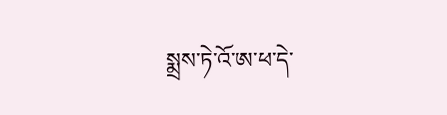སྨྲས་ཏེ་འོ་ཨ་ཕ་དེ་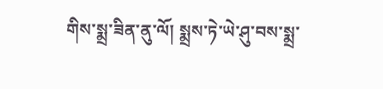གིས་སྨྲ་ཟིན་ནུ་ལོ། སྨྲས་ཏེ་ཡེ་ཤུ་བས་སྨྲ་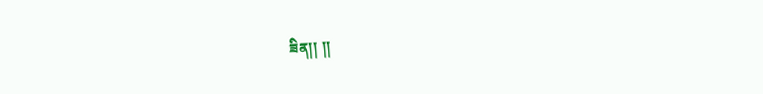ཟིན།། །།